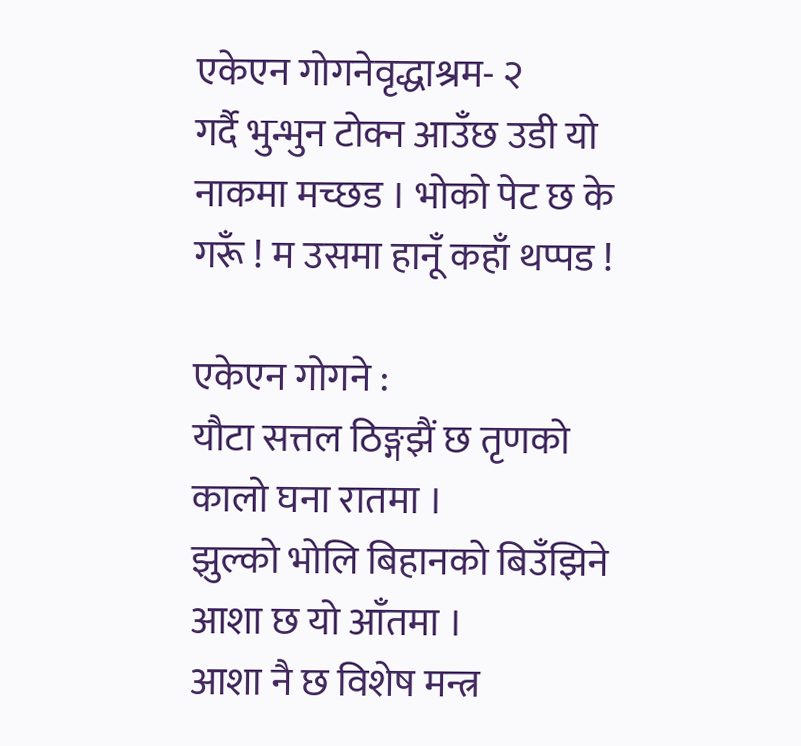एकेएन गोगनेवृद्धाश्रम- २
गर्दै भुन्भुन टोक्न आउँछ उडी यो नाकमा मच्छड । भोको पेट छ के गरूँ ! म उसमा हानूँ कहाँ थप्पड !

एकेएन गोगने :
यौटा सत्तल ठिङ्गझैं छ तृणको कालो घना रातमा ।
झुल्को भोलि बिहानको बिउँझिने आशा छ यो आँतमा ।
आशा नै छ विशेष मन्त्र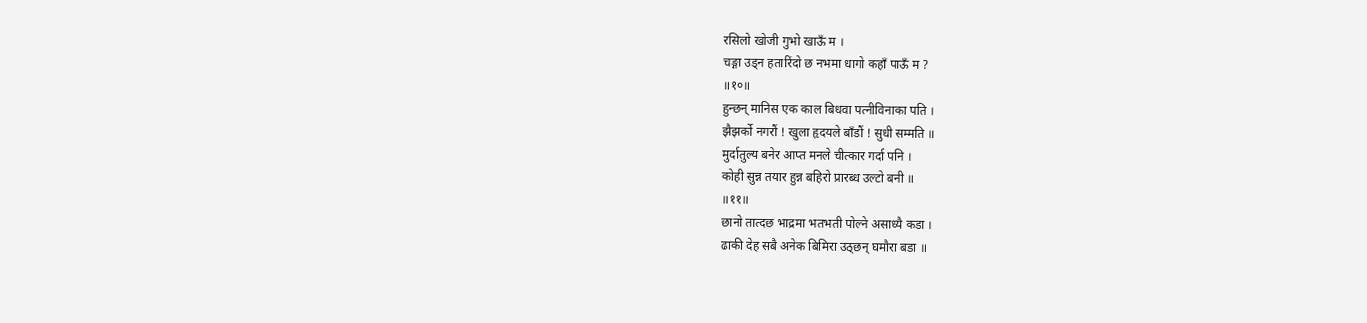रसिलो खोजी गुभो खाऊँ म ।
चङ्गा उड्न हतारिंदो छ नभमा धागो कहाँ पाऊँ म ?
॥१०॥
हुन्छन् मानिस एक काल बिधवा पत्नीविनाका पति ।
झैझर्को नगरौं ! खुला हृदयले बाँडौं ! सुधी सम्मति ॥
मुर्दातुल्य बनेर आप्त मनले चीत्कार गर्दा पनि ।
कोही सुन्न तयार हुन्न बहिरो प्रारब्ध उल्टो बनी ॥
॥११॥
छानो तात्दछ भाद्रमा भतभती पोल्ने असाध्यै कडा ।
ढाकी देह सबै अनेक बिमिरा उठ्छन् घमौरा बडा ॥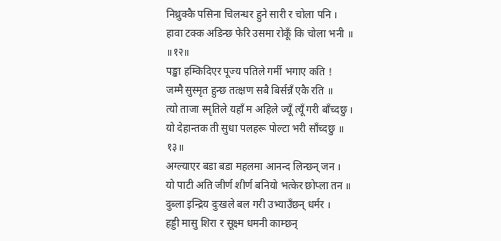निथ्रुक्कै पसिना चिलन्धर हुने सारी र चोला पनि ।
हावा टक्क अडिन्छ फेरि उसमा रोकूँ कि चोला भनी ॥
॥१२॥
पङ्खा हम्किदिएर पूज्य पतिले गर्मी भगाए कति !
जम्मै सुस्मृत हुन्छ तत्क्षण सबै बिर्सन्नँ एकै रति ॥
त्यो ताजा स्मृतिले यहाँ म अहिले ज्यूँ त्यूँ गरी बाँच्दछु ।
यो देहान्तक ती सुधा पलहरू पोल्टा भरी साँच्दछु ॥
१३॥
अग्ल्याएर बडा बडा महलमा आनन्द लिन्छन् जन ।
यो पाटी अति जीर्ण शीर्ण बनियो भत्केर छोप्ला तन ॥
दुब्ला इन्द्रिय दुःखले बल गरी उभ्याउँछन् धर्मर ।
हड्डी मासु शिरा र सूक्ष्म धमनी काम्छन्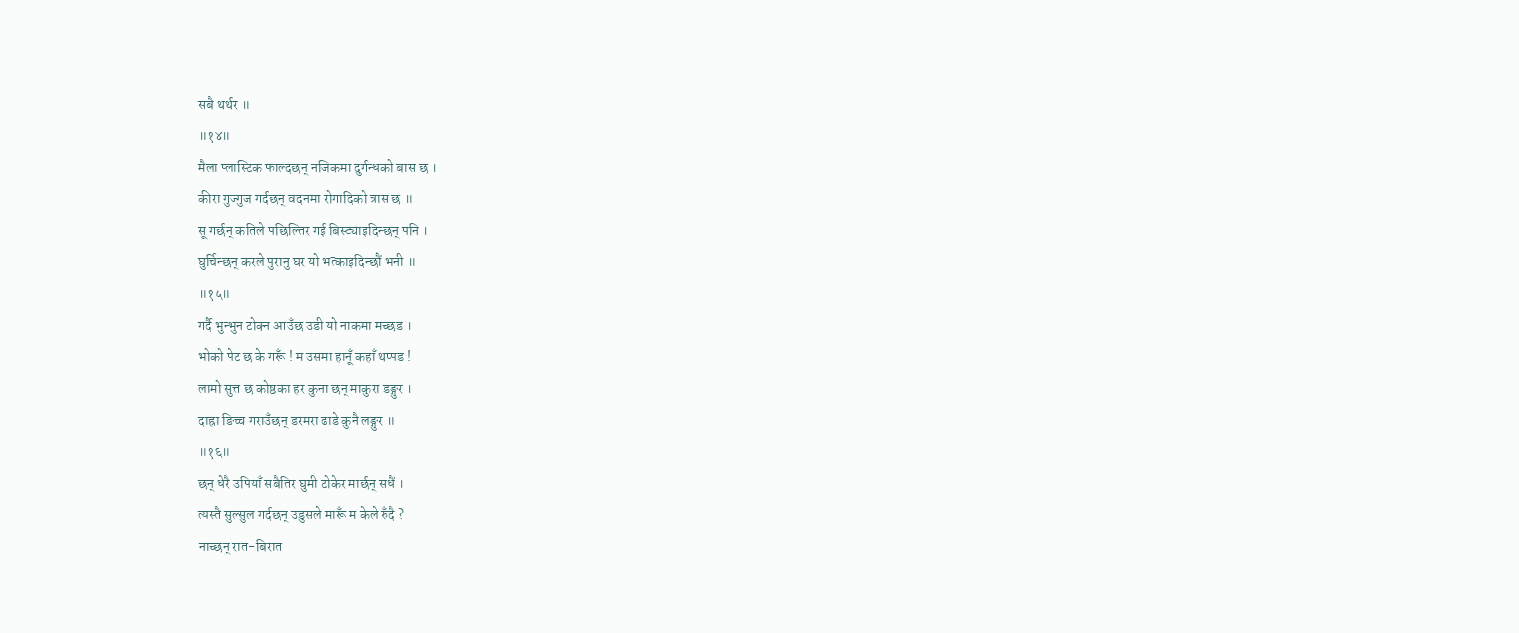सबै थर्थर ॥
॥१४॥
मैला प्लास्टिक फाल्दछन् नजिकमा दुर्गन्धको बास छ ।
कीरा गुज्गुज गर्दछन् वदनमा रोगादिको त्रास छ ॥
सू गर्छन् कतिले पछिल्तिर गई बिस्ट्याइदिन्छन् पनि ।
घुर्चिन्छन् करले पुरानु घर यो भत्काइदिन्छौं भनी ॥
॥१५॥
गर्दै भुन्भुन टोक्न आउँछ उडी यो नाकमा मच्छड ।
भोको पेट छ के गरूँ ! म उसमा हानूँ कहाँ थप्पड !
लामो सुत्त छ कोष्ठका हर कुना छन् माकुरा डङ्गुर ।
दाह्रा ङिच्च गराउँछन् डरमरा ढाडे कुनै लङ्गुर ॥
॥१६॥
छन् धेरै उपियाँ सबैतिर घुमी टोकेर मार्छन् सधैं ।
त्यस्तै सुल्सुल गर्दछन् उडुसले मारूँ म केले रुँदै ?
नाच्छन् रात-बिरात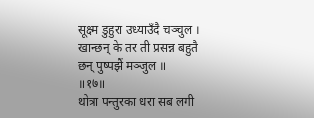सूक्ष्म डुहुरा उध्याउँदै चञ्चुल ।
खान्छन् के तर ती प्रसन्न बहुतै छन् पुष्पझैं मञ्जुल ॥
॥१७॥
थोत्रा पन्तुरका धरा सब लगी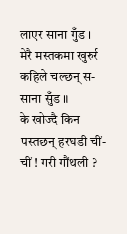लाएर साना गुँड ।
मेरै मस्तकमा खुरुर्र कहिले चल्छन् स-साना सुँड ॥
के खोज्दै किन पस्तछन् हरघडी चीं-चीं ! गरी गौंथली ?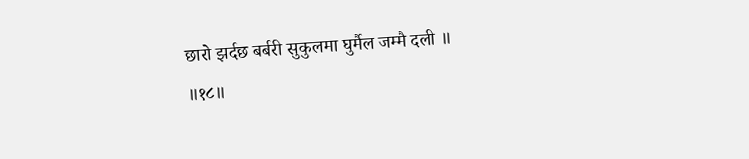छारो झर्दछ बर्बरी सुकुलमा घुर्मैल जम्मै दली ॥
॥१८॥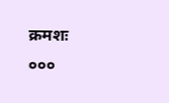क्रमशः
०००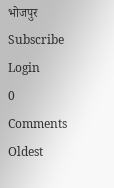भोजपुर
Subscribe
Login
0 Comments
Oldest